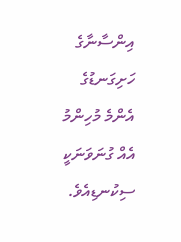އިންސާނާގެ ހަށިގަނޑުގެ އެންމެ މުހިންމު އެއް ގުނަވަނަކީ ސިކުނޑިއެވެ.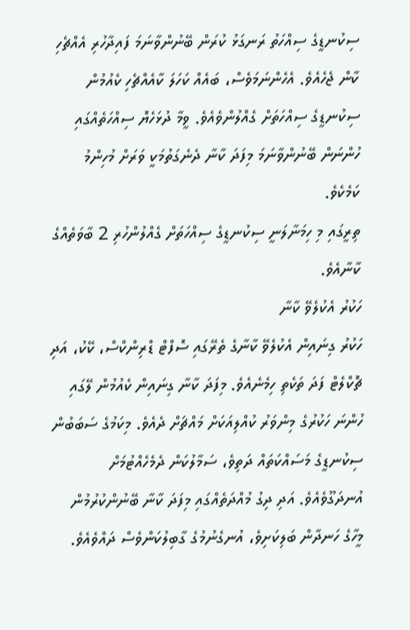ސިކުނޑީގެ ސިއްހަތު ރަނގަޅު ކުރަން ބޭނުންވާނަމަ ފައިދާހުރި އެއްޗެހި ކާން ޖެހެއެވެ. އެހެންނަމަވެސް، ބައެއް ކަހަލަ ކާއެއްޗެހި ކެއުމުން ސިކުނޑީގެ ސިއްހަތަށް ގެއްލުންވެއެވެ. ވީމާ ދުޅަހެޔޮ ސިއްހަތެއްގައި ހުންނަން ބޭނުންވާނަމަ މިފަދަ ކާނާ ދެނެގަތުމަކީ ވަރަށް މުހިންމު ކަމެކެވެ.
ތިރީގައި މި ހިމަނާލަނީ ސިކުނޑީގެ ސިއްހަތަށް ގެއްލުންހުރި 2 ބާވަތެއްގެ ކާނާއެވެ.
ހަކުރު އެކުލެވޭ ކާނާ
ހަކުރު ގިނައިން އެކުލެވޭ ކާނާގެ ތެރޭގައި ސޮފްޓް ޑްރިންކްސް، ކޭކު، އަދި ޗޮކްލެޓް ފަދަ ތަކެތި ހިމެނެއެވެ. މިފަދަ ކާނާ ގިނައިން ކެއުމުން ލޭގައި ހުންނަ ހަކުރުގެ މިންވަރު ކުއްލިއަކަށް މައްޗަށް ދެއެވެ. މިކަމުގެ ސަބަބުން ސިކުނޑީގެ މަސައްކަތައް ދަތިވެ، ސަމާލުކަން ދެމެހެއްޓުމަށް އުނދަގޫވެއެވެ. އަދި ދިގު މުއްދަތެއްގައި މިފަދަ ކާނާ ބޭނުންކުރުމުން މީހާގެ ހަނދާން ބަލިކަށިވެ، އުނގެނުމުގެ ގާބިލުކަންވެސް ދައްވެއެވެ.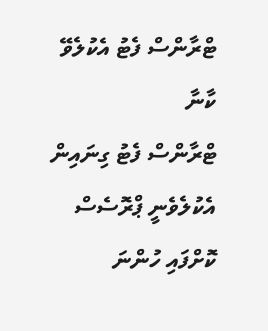ޓްރާންސް ފެޓު އެކުލެވޭ ކާނާ
ޓްރާންސް ފެޓު ގިނައިން އެކުލެވެނީ ޕްރޮސެސް ކޮށްފައި ހުންނަ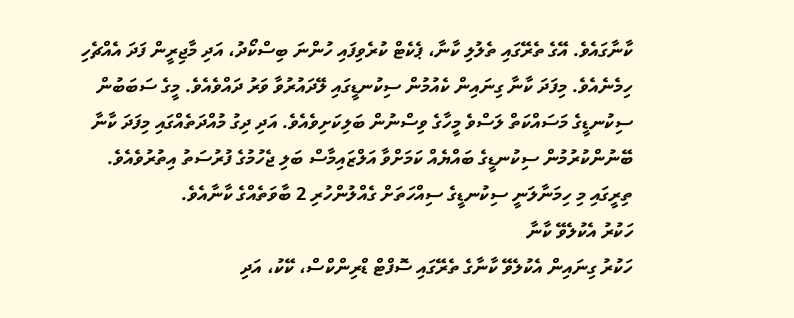ކާނާގައެވެ. އޭގެ ތެރޭގައި ތެލުލި ކާނާ، ޕެކެޓް ކުރެވިފައި ހުންނަ ބިސްކޯދު، އަދި މާޖިރީން ފަދަ އެއްޗެހި ހިމެނެއެވެ. މިފަދަ ކާނާ ގިނައިން ކެއުމުން ސިކުނޑީގައި ލޭދައުރުވާ ވަރު ދައްވެއެވެ. މީގެ ސަބަބުން ސިކުނޑީގެ މަސައްކަތް ލަސްވެ މީހާގެ ވިސްނުން ބަލިކަށިވެއެވެ. އަދި ދިގު މުއްދަތެއްގައި މިފަދަ ކާނާ ބޭނުންކުރުމުން ސިކުނޑީގެ ބައްޔެއް ކަމަށްވާ އަލްޒައިމާސް ބަލި ޖެހުމުގެ ފުރުސަތު އިތުރުވެއެވެ.
ތިރީގައި މި ހިމަނާލަނީ ސިކުނޑީގެ ސިއްހަތަށް ގެއްލުންހުރި 2 ބާވަތެއްގެ ކާނާއެވެ.
ހަކުރު އެކުލެވޭ ކާނާ
ހަކުރު ގިނައިން އެކުލެވޭ ކާނާގެ ތެރޭގައި ސޮފްޓް ޑްރިންކްސް، ކޭކު، އަދި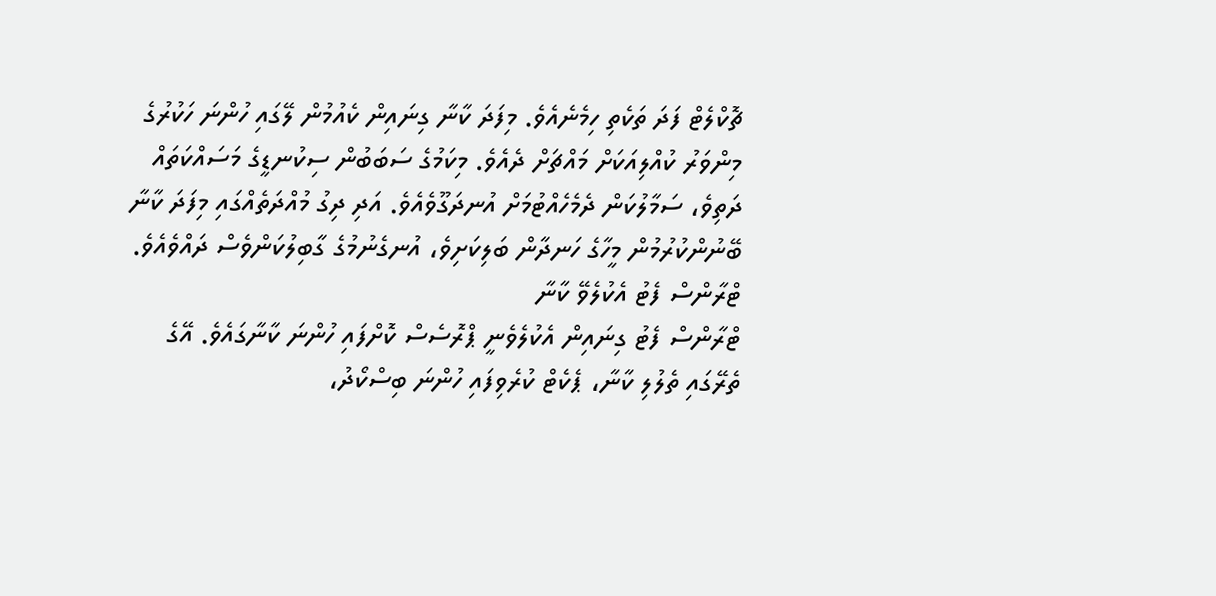ޗޮކްލެޓް ފަދަ ތަކެތި ހިމެނެއެވެ. މިފަދަ ކާނާ ގިނައިން ކެއުމުން ލޭގައި ހުންނަ ހަކުރުގެ މިންވަރު ކުއްލިއަކަށް މައްޗަށް ދެއެވެ. މިކަމުގެ ސަބަބުން ސިކުނޑީގެ މަސައްކަތައް ދަތިވެ، ސަމާލުކަން ދެމެހެއްޓުމަށް އުނދަގޫވެއެވެ. އަދި ދިގު މުއްދަތެއްގައި މިފަދަ ކާނާ ބޭނުންކުރުމުން މީހާގެ ހަނދާން ބަލިކަށިވެ، އުނގެނުމުގެ ގާބިލުކަންވެސް ދައްވެއެވެ.
ޓްރާންސް ފެޓު އެކުލެވޭ ކާނާ
ޓްރާންސް ފެޓު ގިނައިން އެކުލެވެނީ ޕްރޮސެސް ކޮށްފައި ހުންނަ ކާނާގައެވެ. އޭގެ ތެރޭގައި ތެލުލި ކާނާ، ޕެކެޓް ކުރެވިފައި ހުންނަ ބިސްކޯދު،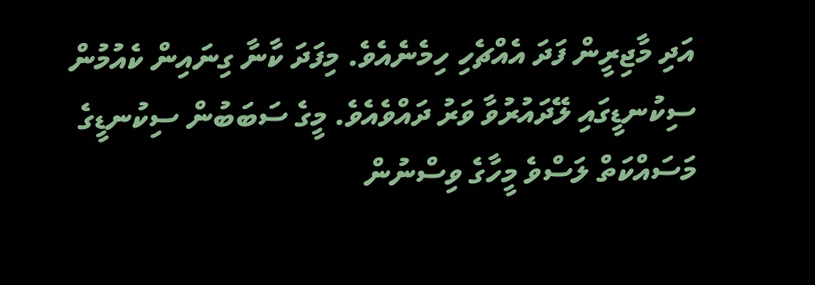އަދި މާޖިރީން ފަދަ އެއްޗެހި ހިމެނެއެވެ. މިފަދަ ކާނާ ގިނައިން ކެއުމުން ސިކުނޑީގައި ލޭދައުރުވާ ވަރު ދައްވެއެވެ. މީގެ ސަބަބުން ސިކުނޑީގެ މަސައްކަތް ލަސްވެ މީހާގެ ވިސްނުން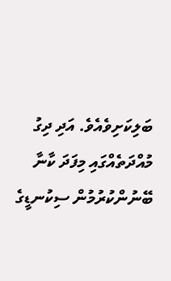ބަލިކަށިވެއެވެ. އަދި ދިގު މުއްދަތެއްގައި މިފަދަ ކާނާ ބޭނުންކުރުމުން ސިކުނޑީގެ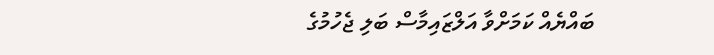ބައްޔެއް ކަމަށްވާ އަލްޒައިމާސް ބަލި ޖެހުމުގެ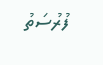ފުރުސަތު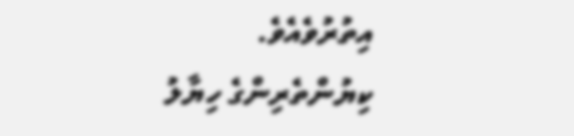އިތުރުވެއެވެ.
ކިޔުންތެރިންގެ ހިޔާލު